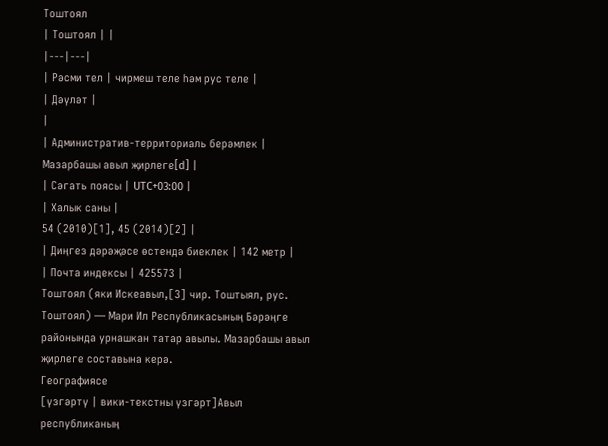Тоштоял
| Тоштоял | |
|---|---|
| Рәсми тел | чирмеш теле һәм рус теле |
| Дәүләт |
|
| Административ-территориаль берәмлек | Мазарбашы авыл җирлеге[d] |
| Сәгать поясы | UTC+03:00 |
| Халык саны |
54 (2010)[1], 45 (2014)[2] |
| Диңгез дәрәҗәсе өстендә биеклек | 142 метр |
| Почта индексы | 425573 |
Тоштоял (яки Искеавыл,[3] чир. Тоштыял, рус. Тоштоял) — Мари Ил Республикасының Бәрәңге районында урнашкан татар авылы. Мазарбашы авыл җирлеге составына керә.
Географиясе
[үзгәртү | вики-текстны үзгәрт]Авыл республиканың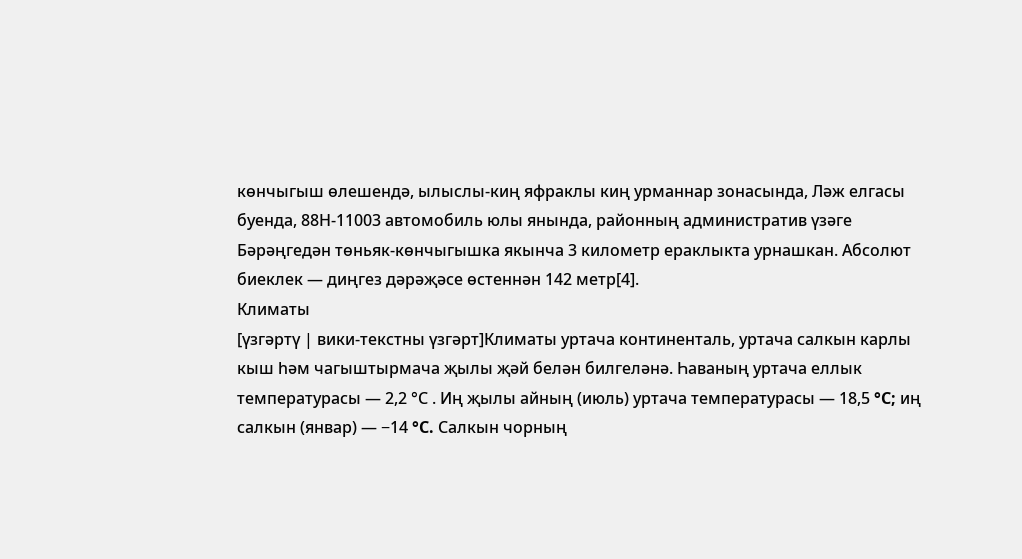көнчыгыш өлешендә, ылыслы-киң яфраклы киң урманнар зонасында, Ләж елгасы буенда, 88Н-11003 автомобиль юлы янында, районның административ үзәге Бәрәңгедән төньяк-көнчыгышка якынча 3 километр ераклыкта урнашкан. Абсолют биеклек — диңгез дәрәҗәсе өстеннән 142 метр[4].
Климаты
[үзгәртү | вики-текстны үзгәрт]Климаты уртача континенталь, уртача салкын карлы кыш һәм чагыштырмача җылы җәй белән билгеләнә. Һаваның уртача еллык температурасы — 2,2 °С . Иң җылы айның (июль) уртача температурасы — 18,5 °C; иң салкын (январ) — −14 °C. Салкын чорның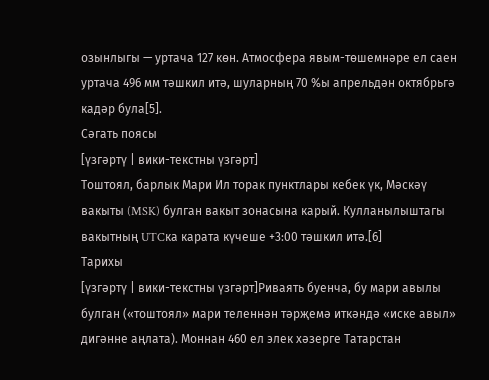озынлыгы — уртача 127 көн. Атмосфера явым-төшемнәре ел саен уртача 496 мм тәшкил итә, шуларның 70 %ы апрельдән октябрьгә кадәр була[5].
Сәгать поясы
[үзгәртү | вики-текстны үзгәрт]
Тоштоял, барлык Мари Ил торак пунктлары кебек үк, Мәскәү вакыты (MSK) булган вакыт зонасына карый. Кулланылыштагы вакытның UTCка карата күчеше +3:00 тәшкил итә.[6]
Тарихы
[үзгәртү | вики-текстны үзгәрт]Риваять буенча, бу мари авылы булган («тоштоял» мари теленнән тәрҗемә иткәндә «иске авыл» дигәнне аңлата). Моннан 460 ел элек хәзерге Татарстан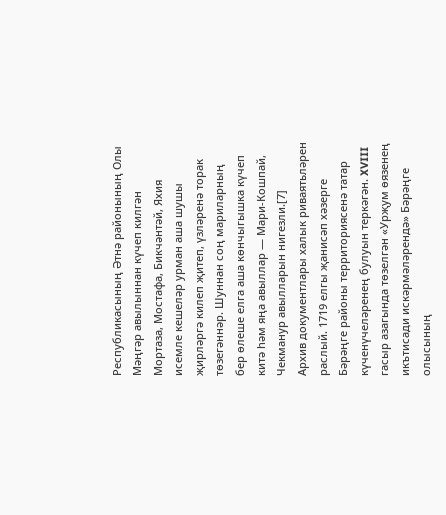Республикасының Әтнә районының Олы Мәңгәр авылыннан күчеп килгән Мортаза, Мостафа, Бикчәнтәй, Яхия исемле кешеләр урман аша шушы җирләргә килеп җитеп, үзләренә торак төзегәннәр. Шуннан соң мариларның бер өлеше елга аша көнчыгышка күчеп китә һәм яңа авыллар — Мари-Кошпай, Чекманур авылларын нигезли.[7]
Архив документлары халык риваятьләрен раслый. 1719 елгы җанисәп хәзерге Бәрәңге районы территориясенә татар күченүчеләренең булуын теркәгән. XVIII гасыр азагында төзелгән «Урҗум өязенең икътисади искәрмәләрендә» Бәрәңге олысының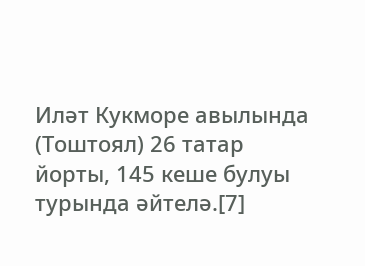Иләт Кукморе авылында (Тоштоял) 26 татар йорты, 145 кеше булуы турында әйтелә.[7]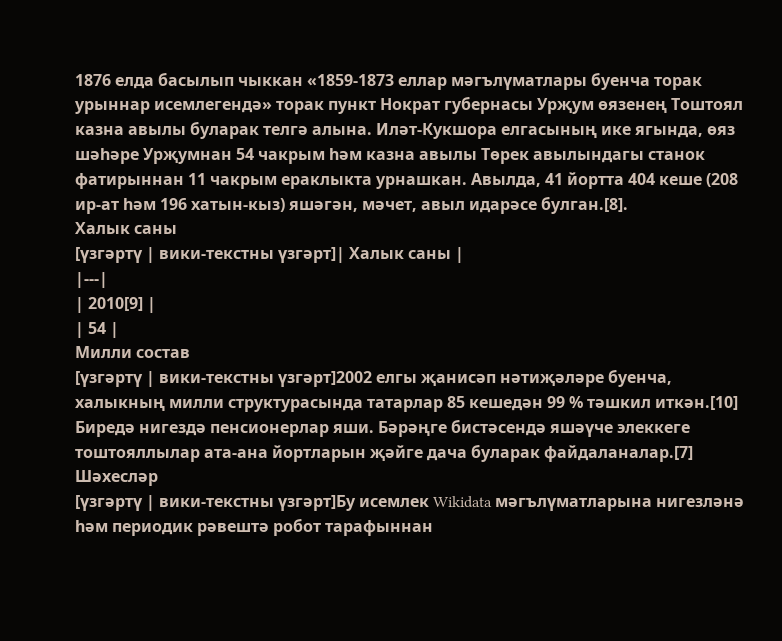1876 елда басылып чыккан «1859-1873 еллар мәгълүматлары буенча торак урыннар исемлегендә» торак пункт Нократ губернасы Урҗум өязенең Тоштоял казна авылы буларак телгә алына. Иләт-Кукшора елгасының ике ягында, өяз шәһәре Урҗумнан 54 чакрым һәм казна авылы Төрек авылындагы станок фатирыннан 11 чакрым ераклыкта урнашкан. Авылда, 41 йортта 404 кеше (208 ир-ат һәм 196 хатын-кыз) яшәгән, мәчет, авыл идарәсе булган.[8].
Халык саны
[үзгәртү | вики-текстны үзгәрт]| Халык саны |
|---|
| 2010[9] |
| 54 |
Милли состав
[үзгәртү | вики-текстны үзгәрт]2002 елгы җанисәп нәтиҗәләре буенча, халыкның милли структурасында татарлар 85 кешедән 99 % тәшкил иткән.[10]
Биредә нигездә пенсионерлар яши. Бәрәңге бистәсендә яшәүче элеккеге тоштояллылар ата-ана йортларын җәйге дача буларак файдаланалар.[7]
Шәхесләр
[үзгәртү | вики-текстны үзгәрт]Бу исемлек Wikidata мәгълүматларына нигезләнә һәм периодик рәвештә робот тарафыннан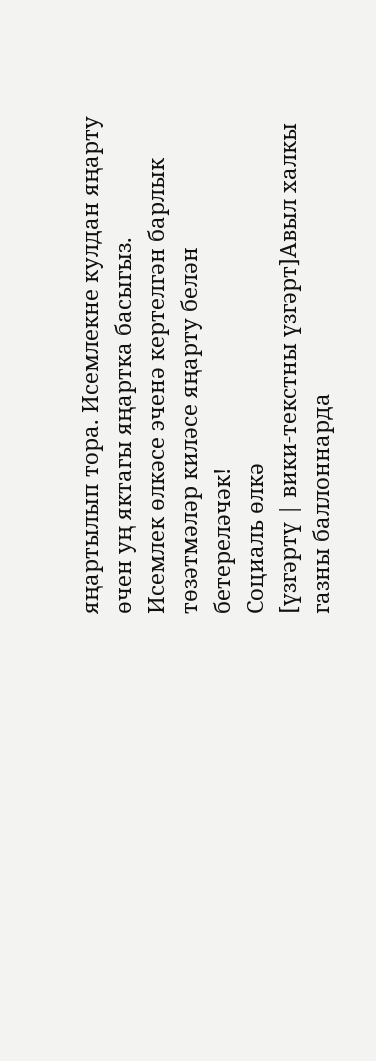яңартылып тора. Исемлекне кулдан яңарту өчен уң яктагы яңартка басыгыз.
Исемлек өлкәсе эченә кертелгән барлык төзәтмәләр киләсе яңарту белән бетереләчәк!
Социаль өлкә
[үзгәртү | вики-текстны үзгәрт]Авыл халкы газны баллоннарда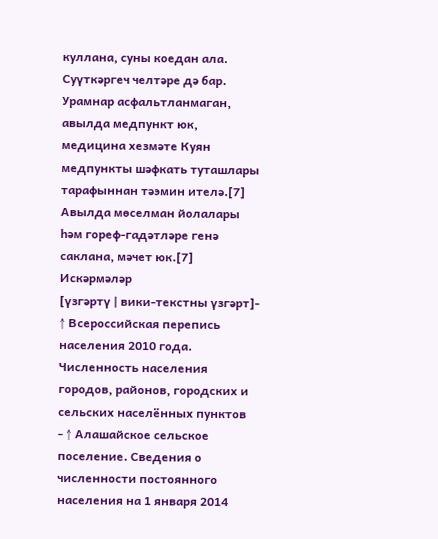куллана, суны коедан ала. Суүткәргеч челтәре дә бар. Урамнар асфальтланмаган, авылда медпункт юк, медицина хезмәте Куян медпункты шәфкать туташлары тарафыннан тәэмин ителә.[7]
Авылда мөселман йолалары һәм гореф-гадәтләре генә саклана, мәчет юк.[7]
Искәрмәләр
[үзгәртү | вики-текстны үзгәрт]- ↑ Всероссийская перепись населения 2010 года. Численность населения городов, районов, городских и сельских населённых пунктов
- ↑ Алашайское сельское поселение. Сведения о численности постоянного населения на 1 января 2014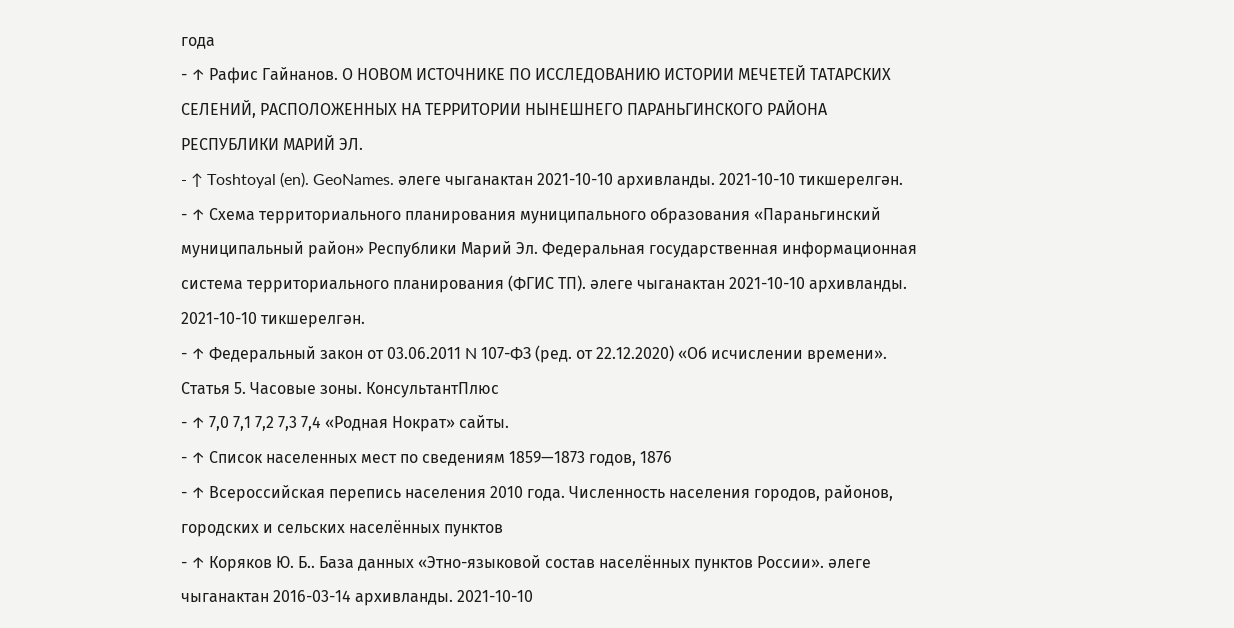года
- ↑ Рафис Гайнанов. О НОВОМ ИСТОЧНИКЕ ПО ИССЛЕДОВАНИЮ ИСТОРИИ МЕЧЕТЕЙ ТАТАРСКИХ СЕЛЕНИЙ, РАСПОЛОЖЕННЫХ НА ТЕРРИТОРИИ НЫНЕШНЕГО ПАРАНЬГИНСКОГО РАЙОНА РЕСПУБЛИКИ МАРИЙ ЭЛ.
- ↑ Toshtoyal (en). GeoNames. әлеге чыганактан 2021-10-10 архивланды. 2021-10-10 тикшерелгән.
- ↑ Схема территориального планирования муниципального образования «Параньгинский муниципальный район» Республики Марий Эл. Федеральная государственная информационная система территориального планирования (ФГИС ТП). әлеге чыганактан 2021-10-10 архивланды. 2021-10-10 тикшерелгән.
- ↑ Федеральный закон от 03.06.2011 N 107-ФЗ (ред. от 22.12.2020) «Об исчислении времени». Статья 5. Часовые зоны. КонсультантПлюс
- ↑ 7,0 7,1 7,2 7,3 7,4 «Родная Нократ» сайты.
- ↑ Список населенных мест по сведениям 1859—1873 годов, 1876
- ↑ Всероссийская перепись населения 2010 года. Численность населения городов, районов, городских и сельских населённых пунктов
- ↑ Коряков Ю. Б.. База данных «Этно-языковой состав населённых пунктов России». әлеге чыганактан 2016-03-14 архивланды. 2021-10-10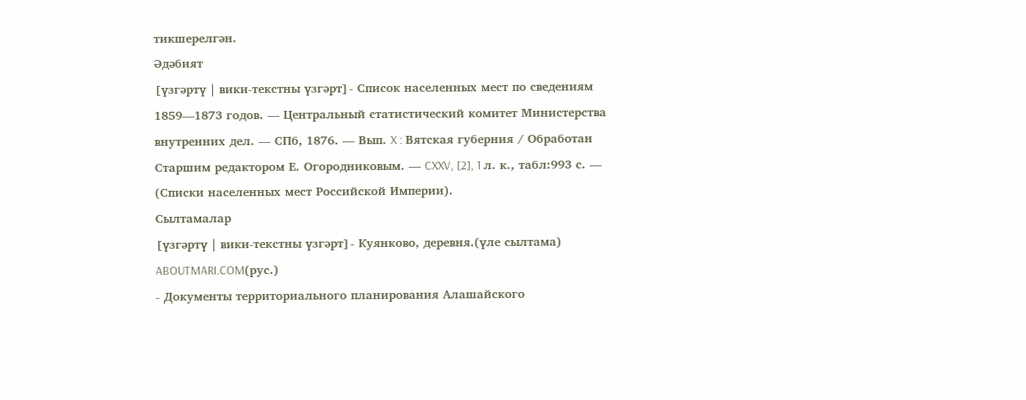тикшерелгән.
Әдәбият
[үзгәртү | вики-текстны үзгәрт]- Список населенных мест по сведениям 1859—1873 годов. — Центральный статистический комитет Министерства внутренних дел. — СПб, 1876. — Вып. X : Вятская губерния / Обработан Старшим редактором Е. Огородниковым. — CXXV, [2], 1 л. к., табл:993 с. — (Списки населенных мест Российской Империи).
Сылтамалар
[үзгәртү | вики-текстны үзгәрт]- Куянково, деревня.(үле сылтама) ABOUTMARI.COM(рус.)
- Документы территориального планирования Алашайского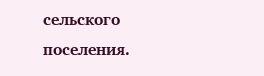сельского поселения.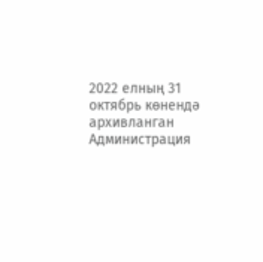2022 елның 31 октябрь көнендә архивланган Администрация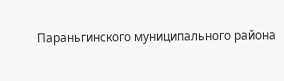Параньгинского муниципального района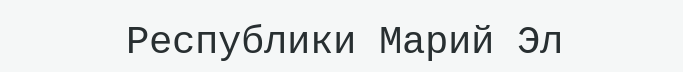Республики Марий Эл